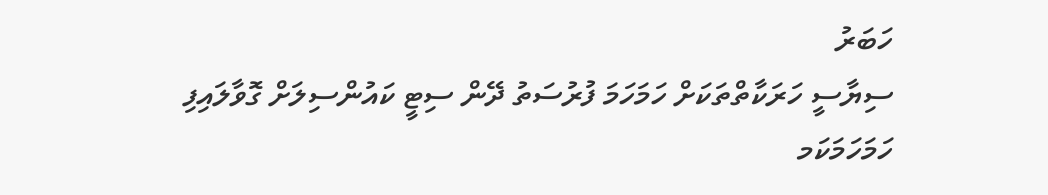ހަބަރު
ސިޔާސީ ހަރަކާތްތަކަށް ހަމަހަމަ ފުރުސަތު ދޭން ސިޓީ ކައުންސިލަށް ގޮވާލައިފި
ހަމަހަމަކަމ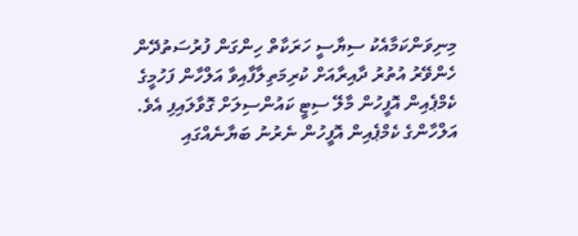މިނިވަންކަމާއެކު ސިޔާސީ ހަރަކާތް ހިންގަން ފުރުސަތުދޭން ހެންވޭރު އުތުރު ދާއިރާއަށް ކުރިމަތިލާފާއިވާ އަލްހާން ފަހުމީގެ ކެމްޕެއިން އޮފީހުން މާލޭ ސިޓީ ކައުންސިލަށް ގޮވާލައިފި އެވެ.
އަލްހާންގެ ކެމްޕެއިން އޮފީހުން ނެރުނު ބަޔާނެއްގައި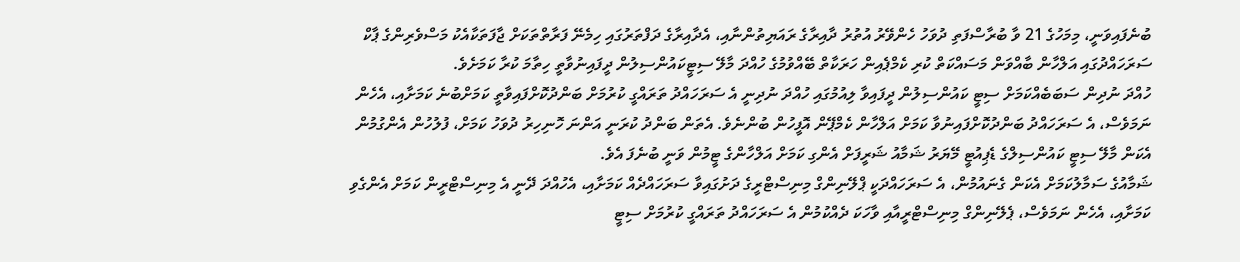ބުނެފައިވަނީ، މިމަހުގެ 21 ވާ ބުރާސްފަތި ދުވަހު ހެންވޭރު އުތުރު ދާއިރާގެ ރައަޔިތުންނާއި، އެދާއިރާގެ ދަފްތަރުގައި ހިމެނޭ ފަރާތްތަކަށް ޖާފަތަކާއެކު މަސްވެރިންގެ ޕާކް ސަރަހައްދުގައި އަލްހާން ބާއްވަން މަސައްކަތް ކުރި ކެމްޕެއިން ހަރަކާތް ބޭއްވުމުގެ ހުއްދަ މާލޭ ސިޓީކައުންސިލުން ދީފައިނުވާތީ ހިތާމަ ކުރާ ކަމަށެވެ.
ހުއްދަ ނުދިން ސަބަބެއްކަމަށް ސިޓީ ކައުންސިލުން ދީފައިވާ ލިއުމުގައި ހުއްދަ ނުދިނީ އެ ސަރަހައްދު ތަރައްގީ ކުރުމަށް ބަންދުކޮށްފައިވާތީ ކަމަށްބުނެ ކަމަށާއި، އެހެން ނަމަވެސް، އެ ސަރަހައްދު ބަންދުކޮށްފައިނުވާ ކަމަށް އަލްހާން ކެމްޕޭން އޮފީހުން ބުންނެވެ. އެތަން ބަންދު ކުރަނީ އަންނަ ހޮނިހިރު ދުވަހު ކަމަށް، ފުލުހުން އެންގުމުން އެކަން މާލޭ ސިޓީ ކައުންސިލްގެ ޑެޕިއުޓީ މޭޔަރު ޝަމާއު ޝަރީފަށް އެންގި ކަމަށް އަލްހާންގެ ޓީމުން ވަނީ ބުނެފަ އެވެ.
ޝަމާއުގެ ސަމާލުކަމަށް އެކަން ގެނައުމުން، އެ ސަރަހައްދަކީ ޕްލޭނިންގް މިނިސްޓްރީގެ ދަށުގައިވާ ސަރަހައްދެއް ކަމަށާއި، އެހުއްދަ ދޭނީ އެ މިނިސްޓްރީން ކަމަށް އެންގެވި ކަމަށާއި، އެހެން ނަމަވެސް، ޕެލޭނިންގް މިނިސްޓްރީއާއި ވާހަކަ ދެއްކުމުން އެ ސަރަހައްދު ތަރައްގީ ކުރުމަށް ސިޓީ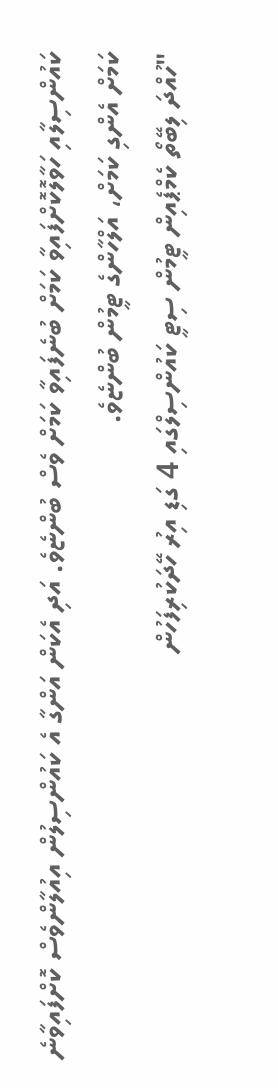ކައުންސިލާއި ހަވާލޮކޮށްފައިވާ ކަމަށް ބުނެފައިވާ ކަމަށް ވެސް ބުންޏެވެ. އަދި އެކަން އަންގާ އެ ކައުންސިލުން އިއުލާންވެސް ކޮށްފައިވާނެ ކަމަށް އެންގި ކަމަށް، އަލްހާންގެ ޓީމުން ބުންޏެވެ.
"ހުއްދަ ލިބޭތޯ ކެމްޕެއިން ޓީމުން ސިޓީ ކައުންސިލްގައި 4 ގަޑި އިރު ހޭދަކުރިފަހުން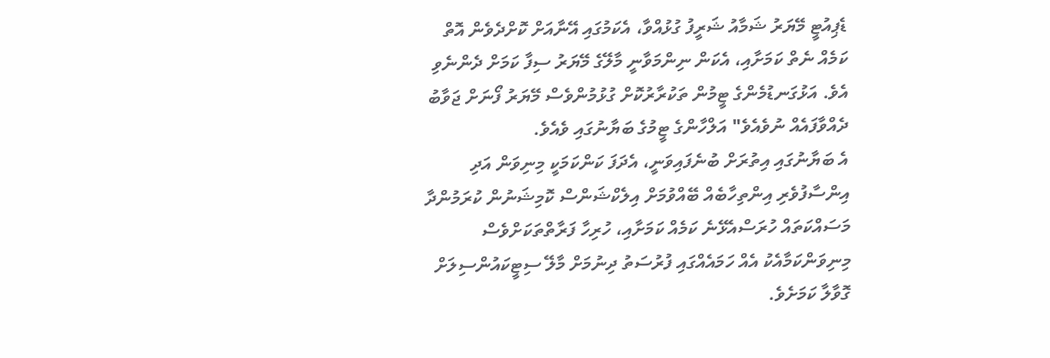ޑެޕިއުޓީ މޭޔަރު ޝަމާއު ޝަރީފު ގުޅުއްވާ، އެކަމުގައި އޭނާއަށް ކޮށްދެވެން އޮތް ކަމެއް ނެތް ކަމަށާއި، އެކަން ނިންމަވާނީ މާލޭގެ މޭޔަރު ސިފާ ކަމަށް ދެންނެވި އެވެ. އަޅުގަނޑުމެންގެ ޓީމުން ތަކުރާރުކޮށް ގުޅުމުންވެސް މޭޔަރު ފޯނަށް ޖަވާބު ދެއްވާފައެއް ނުވެއެވެ" އަލްހާންގެ ޓީމުގެ ބަޔާނުގައި ވެއެވެ.
އެ ބަޔާނުގައި އިތުރަށް ބުނެފައިވަނީ، އެދަފަ ކަންކަމަކީ މިނިވަން އަދި އިންސާފުވެރި އިންތިހާބެއް ބޭއްވުމަށް އިލެކްޝަންސް ކޮމިޝަނުން ކުރަމުންދާ މަސައްކަތައް ހުރަސްއެޅޭނެ ކަމެއް ކަމަށާއި، ހުރިހާ ފަރާތްތަކަށްވެސް މިނިވަންކަމާއެކު އެއް ހަމައެއްގައި ފުރުސަތު ދިނުމަށް މާލޭ ސިޓީކައުންސިލަށް ގޮވާލާ ކަމަށެވެ.